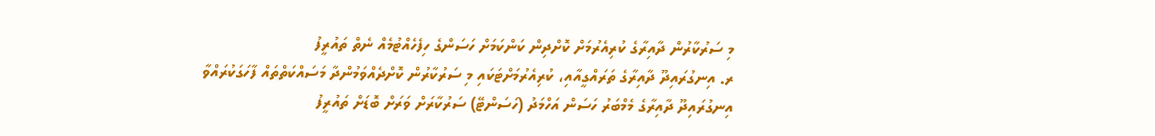މި ސަރުކާރުން ދާއިރާގެ ކުރިއެރުމަށް ކޮށްދިން ކަންކަމަށް ހަސަންގެ ހިފެހެއްޓުމެއް ނެތް ތައުރީފު
ރ. އިނގުރައިދޫ ދާއިރާގެ ތަރައްގީއާއި، ކުރިއެރުމަށްޓަކައި މި ސަރުކާރުން ކޮށްދެއްވަމުންދާ މަސައްކަތްތައް ފާހަގަކުރައްވާ އިނގުރައިދޫ ދާއިރާގެ މެމްބަރު ހަސަން އަހްމަދު (ހަސަންޓޭ) ސަރުކާރަށް ވަރަށް ބޮޑަށް ތައުރީފު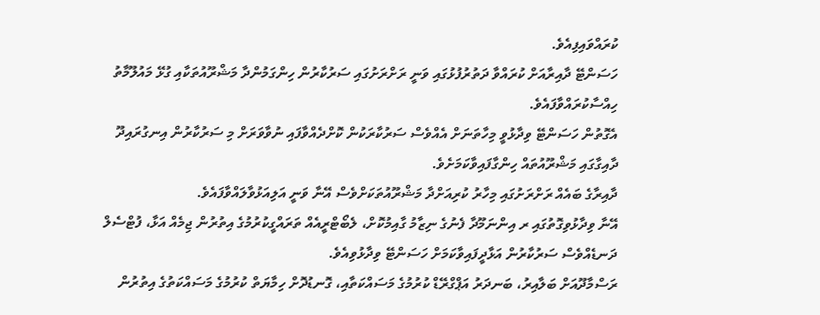ކުރައްވައިފިއެވެ.
ހަސަންޓޭ ދާއިރާއަށް ކުރައްވާ ދަތުރުފުޅުގައި ވަނީ ރަށްރަށުގައި ސަރުކާރުން ހިންގަމުންދާ މަޝްރޫއުތަކާއި ގުޅޭ މައުލޫމާތު ހިއްސާކުރައްވާފައެވެ.
އެގޮތުން ހަސަންޓޭ ވިދާޅުވީ މިހާތަނަށް އެއްވެސް ސަރުކާރަކުން ކޮށްދެއްވާފައި ނުވާވަރަށް މި ސަރުކާރުން އިނގުރައިދޫ ދާއިގާގައި މަޝްރޫއުތައް ހިންގާފައިވާކަމަށެވެ.
ދާއިރާގެ ބައެއް ރަށްރަށުގައި މިހާރު ކުރިއަށްދާ މަޝްރޫއުތަކަށްވެސް އޭނާ ވަނީ އަލިއަޅުވާލައްވާފައެވެ.
އޭނާ ވިދާޅުވިގޮތުގައި ރ އިންނަމޫދާ ފެނުގެ ނިޒާމު ގާއިމުކޮށް، ލެބޯޓްރީއެއް ތަރައްގީކުރުމުގެ އިތުރުން ޖިމެއް އަޅާ، ފުޓްސެލް ދަނޑެއްވެސް ސަރުކާރުން އަޅާދީފައިވާކަމަށް ހަސަންޓޭ ވިދާޅުވިއެވެ.
ރަސްމާދޫއަށް ބަލާއިރު، ބަނދަރު އަޕްގްރޭޑް ކުރުމުގެ މަސައްކަތާއި، ގޮނޑުދޮށް ހިމާޔަތް ކުރުމުގެ މަސައްކަތުގެ އިތުރުން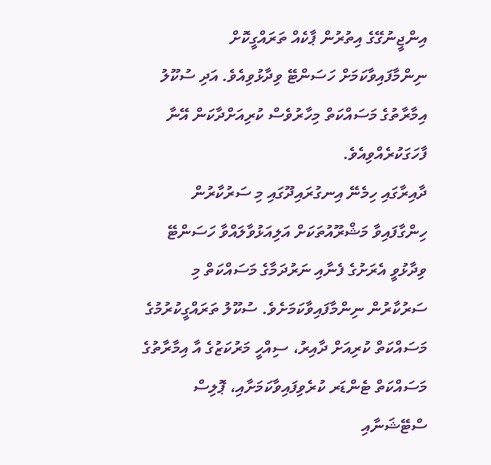އިންޖީނުގޭގެ އިތުރުން ޕާކެއް ތަރައްގީކޮށް ނިންމާފައިވާކަމަށް ހަސަންޓޭ ވިދާޅުވިއެވެ. އަދި ސުކޫލު އިމާރާތުގެ މަސައްކަތް މިހާރުވެސް ކުރިއަށްދާކަން އޭނާ ފާހަގަކުރެއްވިއެވެ.
ދާއިރާގައި ހިމެނޭ އިނގުރައިދޫގައި މި ސަރުކާރުން ހިންގާފައިވާ މަޝްރޫއުތަކަށް އަލިއަޅުވާލައްވާ ހަސަންޓޭ ވިދާޅުވީ އެރަށުގެ ފެނާއި ނަރުދަމާގެ މަސައްކަތް މި ސަރުކާރުން ނިންމާފައިވާކަމަށެވެ. ސުކޫލު ތަރައްގީކުރުމުގެ މަސައްކަތް ކުރިއަށް ދާއިރު، ސިއްހީ މަރުކަޒުގެ އާ އިމާރާތުގެ މަސައްކަތް ޓެންޑަރ ކުރެވިފައިވާކަމަށާއި، ޕޮލިސް ސްޓޭޝަނާއި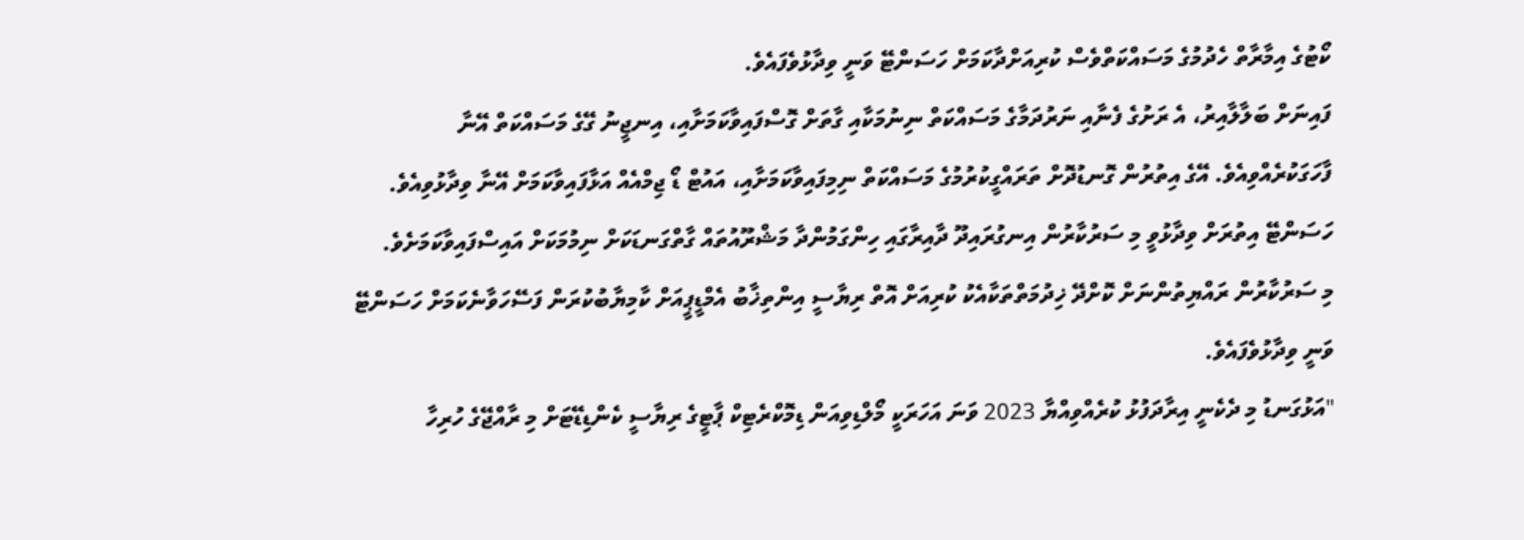ކޯޓުގެ އިމާރާތް ހެދުމުގެ މަސައްކަތްވެސް ކުރިއަށްދާކަމަށް ހަސަންޓޭ ވަނީ ވިދާޅުވެފައެވެ.
ފައިނަށް ބަލާލާއިރު، އެ ރަށުގެ ފެނާއި ނަރުދަމާގެ މަސައްކަތް ނިނުމަކާއި ގާތަށް ގޮސްފައިވާކަމަށާއި، އިނޖީނު ގޭގެ މަސައްކަތް އޭނާ ފާހަގަކުރެއްވިއެވެ. އޭގެ އިތުރުން ގޮނޑުދޮށް ތަރައްގީކުރުމުގެ މަސައްކަތް ނިމިފައިވާކަމަށާއި، އައުޓް ޑޯ ޖިމްއެއް އަޅާފައިވާކަމަށް އޭނާ ވިދާޅުވިއެވެ.
ހަސަންޓޭ އިތުރަށް ވިދާޅުވީ މި ސަރުކާރުން އިނގުރައިދޫ ދާއިރާގައި ހިންގަމުންދާ މަޝްރޫއުތައް ގާތްގަނޑަކަށް ނިމުމަކަށް އައިސްފައިވާކަމަށެވެ.
މި ސަރުކާރުން ރައްޔިތުންނަށް ކޮށްދޭ ޚިދުމަތްތަކާއެކު ކުރިއަށް އޮތް ރިޔާސީ އިންތިޚާބު އެމްޑީޕީއަށް ކާމިޔާބުކުރަން ފަސޭހަވާނެކަމަށް ހަސަންޓޭ ވަނީ ވިދާޅުވެފައެވެ.
"އަޅުގަނޑު މި ދެކެނީ އިރާދަފުޅު ކުރެއްވިއްޔާ 2023 ވަނަ އަހަރަކީ މޯލްޑިވިއަން ޑިމޮކްރެޓިކް ޕާޓީގެ ރިޔާސީ ކެންޑިޑޭޓަށް މި ރާއްޖޭގެ ހުރިހާ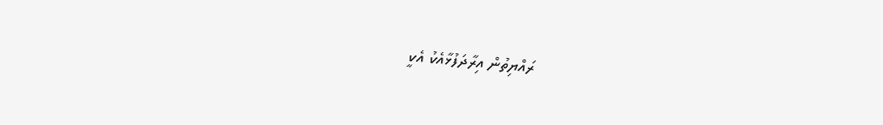ރައްޔިތުން އިރާދަފުޅާއެކު އެކީ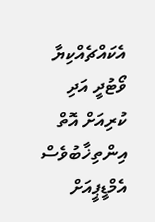އެކައްޗެއްކިޔާ ވޯޓުދީ އަދި ކުރިއަށް އޮތް އިންތިޚާބުވެސް އެމްޑީޕީއަށް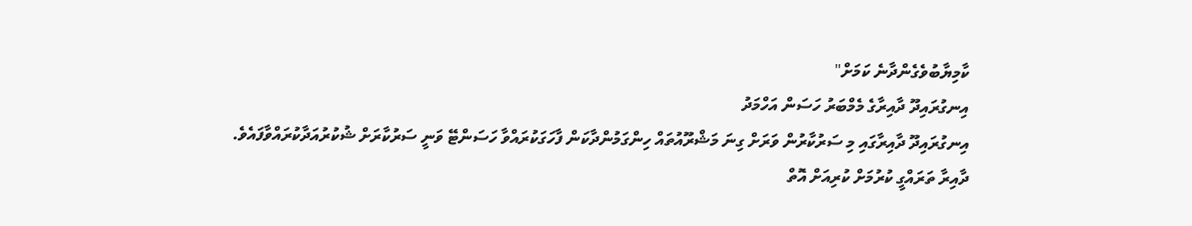ކާމިޔާބުވެގެންދާނެ ކަމަށް"
އިނގުރައިދޫ ދާއިރާގެ މެމްބަރު ހަސަން އަހްމަދު
އިނގުރައިދޫ ދާއިރާގައި މި ސަރުކާރުން ވަރަށް ގިނަ މަޝްރޫއުތައް ހިންގަމުންދާކަން ފާހަގަކުރައްވާ ހަސަންޓޭ ވަނީ ސަރުކާރަށް ޝުކުރުއަދާކުރައްވާފައެވެ.
ދާއިރާ ތަރައްގީ ކުރުމަށް ކުރިއަށް އޮތް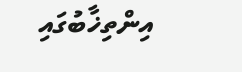އިންތިޚާބުގައި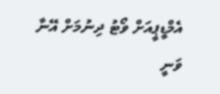އެމްޑީޕީއަށް ވޯޓު ދިނުމަށް އޭނާ ވަނީ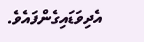އެދިވަޑައިގެންފައެވެ.